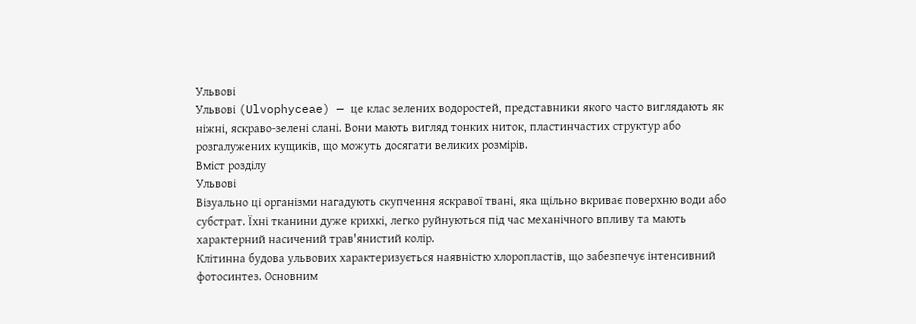Ульвові
Ульвові (Ulvophyceae) — це клас зелених водоростей, представники якого часто виглядають як ніжні, яскраво-зелені слані. Вони мають вигляд тонких ниток, пластинчастих структур або розгалужених кущиків, що можуть досягати великих розмірів.
Вміст розділу
Ульвові
Візуально ці організми нагадують скупчення яскравої твані, яка щільно вкриває поверхню води або субстрат. Їхні тканини дуже крихкі, легко руйнуються під час механічного впливу та мають характерний насичений трав'янистий колір.
Клітинна будова ульвових характеризується наявністю хлоропластів, що забезпечує інтенсивний фотосинтез. Основним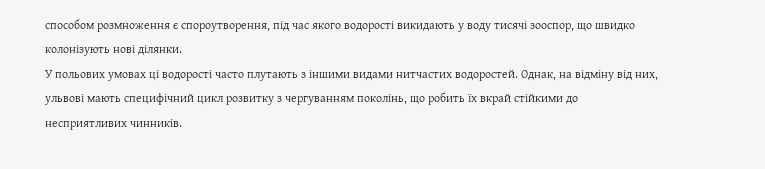способом розмноження є спороутворення, під час якого водорості викидають у воду тисячі зооспор, що швидко колонізують нові ділянки.
У польових умовах ці водорості часто плутають з іншими видами нитчастих водоростей. Однак, на відміну від них, ульвові мають специфічний цикл розвитку з чергуванням поколінь, що робить їх вкрай стійкими до несприятливих чинників.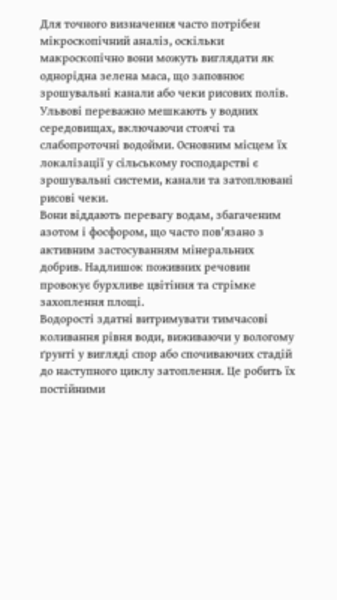Для точного визначення часто потрібен мікроскопічний аналіз, оскільки макроскопічно вони можуть виглядати як однорідна зелена маса, що заповнює зрошувальні канали або чеки рисових полів.
Ульвові переважно мешкають у водних середовищах, включаючи стоячі та слабопроточні водойми. Основним місцем їх локалізації у сільському господарстві є зрошувальні системи, канали та затоплювані рисові чеки.
Вони віддають перевагу водам, збагаченим азотом і фосфором, що часто пов'язано з активним застосуванням мінеральних добрив. Надлишок поживних речовин провокує бурхливе цвітіння та стрімке захоплення площі.
Водорості здатні витримувати тимчасові коливання рівня води, виживаючи у вологому ґрунті у вигляді спор або спочиваючих стадій до наступного циклу затоплення. Це робить їх постійними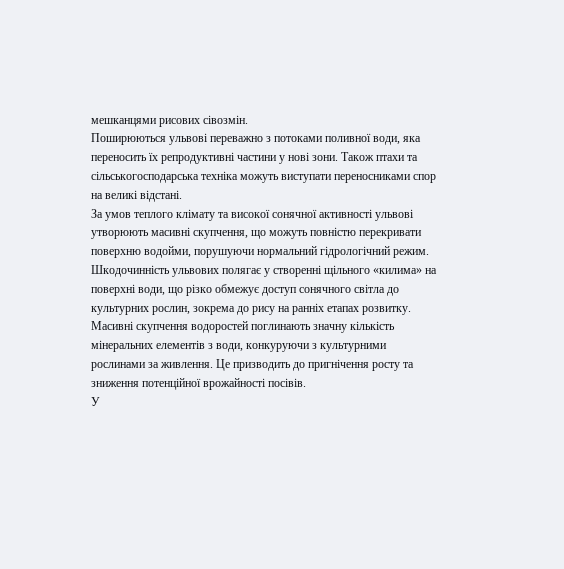мешканцями рисових сівозмін.
Поширюються ульвові переважно з потоками поливної води, яка переносить їх репродуктивні частини у нові зони. Також птахи та сільськогосподарська техніка можуть виступати переносниками спор на великі відстані.
За умов теплого клімату та високої сонячної активності ульвові утворюють масивні скупчення, що можуть повністю перекривати поверхню водойми, порушуючи нормальний гідрологічний режим.
Шкодочинність ульвових полягає у створенні щільного «килима» на поверхні води, що різко обмежує доступ сонячного світла до культурних рослин, зокрема до рису на ранніх етапах розвитку.
Масивні скупчення водоростей поглинають значну кількість мінеральних елементів з води, конкуруючи з культурними рослинами за живлення. Це призводить до пригнічення росту та зниження потенційної врожайності посівів.
У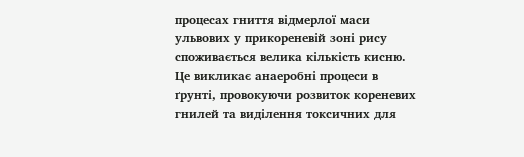процесах гниття відмерлої маси ульвових у прикореневій зоні рису споживається велика кількість кисню. Це викликає анаеробні процеси в ґрунті, провокуючи розвиток кореневих гнилей та виділення токсичних для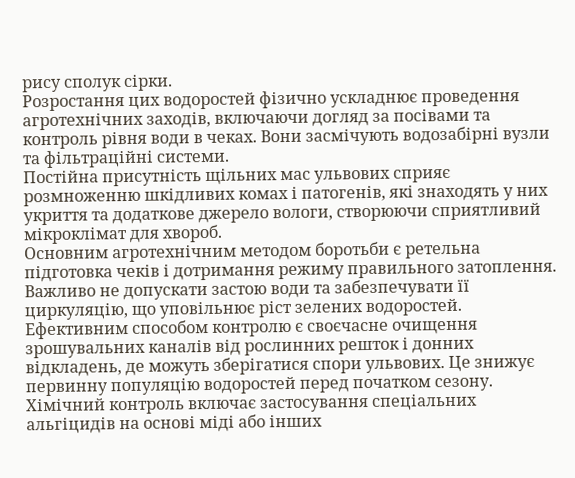рису сполук сірки.
Розростання цих водоростей фізично ускладнює проведення агротехнічних заходів, включаючи догляд за посівами та контроль рівня води в чеках. Вони засмічують водозабірні вузли та фільтраційні системи.
Постійна присутність щільних мас ульвових сприяє розмноженню шкідливих комах і патогенів, які знаходять у них укриття та додаткове джерело вологи, створюючи сприятливий мікроклімат для хвороб.
Основним агротехнічним методом боротьби є ретельна підготовка чеків і дотримання режиму правильного затоплення. Важливо не допускати застою води та забезпечувати її циркуляцію, що уповільнює ріст зелених водоростей.
Ефективним способом контролю є своєчасне очищення зрошувальних каналів від рослинних решток і донних відкладень, де можуть зберігатися спори ульвових. Це знижує первинну популяцію водоростей перед початком сезону.
Хімічний контроль включає застосування спеціальних альгіцидів на основі міді або інших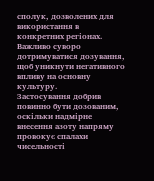сполук, дозволених для використання в конкретних регіонах. Важливо суворо дотримуватися дозування, щоб уникнути негативного впливу на основну культуру.
Застосування добрив повинно бути дозованим, оскільки надмірне внесення азоту напряму провокує спалахи чисельності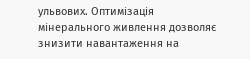ульвових. Оптимізація мінерального живлення дозволяє знизити навантаження на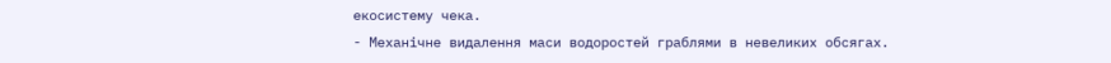екосистему чека.
- Механічне видалення маси водоростей граблями в невеликих обсягах.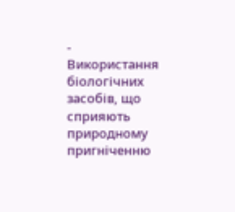- Використання біологічних засобів, що сприяють природному пригніченню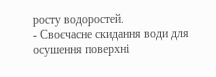росту водоростей.
- Своєчасне скидання води для осушення поверхні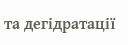та дегідратації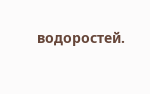водоростей.